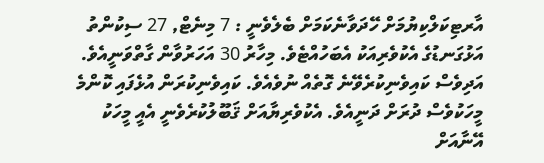އާރޓިކަލްކިޔުމަށް ހޭދަވާނެކަމަށް ބެލެވެނީ : 7 މިނެޓް, 27 ސިކުންތު
އަޅުގަނޑުގެ އެކުވެރިއަކު އެބަހުއްޓެވެ. މިހާރު 30 އަހަރުވާން ގާތްވަނީއެވެ. އަދިވެސް ކައިވެނިކުރެވޭނެ ގޮތެއް ނުވެއެވެ. ކައިވެނިކުރަން އުޅެފައި ކޮންމެ މީހަކުވެސް ދުރަށް ދަނީއެވެ. އެކުވެރިޔާއަށް ޤަބޫލުކުރެވެނީ އެއީ މީހަކު އޭނާއަށް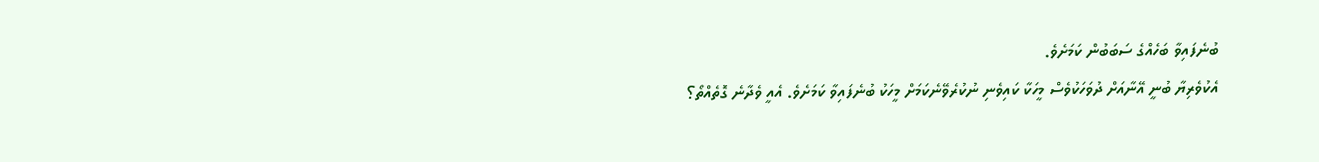ބުނެފައިވާ ބަހެއްގެ ސަބަބުން ކަމަށެވެ.
އެކުވެރިޔާ ބުނީ އޭނާއަށް ދުވަހަކުވެސް މީހަކާ ކައިވެނި ނުކުރެވޭނެކަމަށް މީހަކު ބުނެފައިވާ ކަމަށެވެ. އެއީ ވެދާނެ ގޮތެއްތޯ؟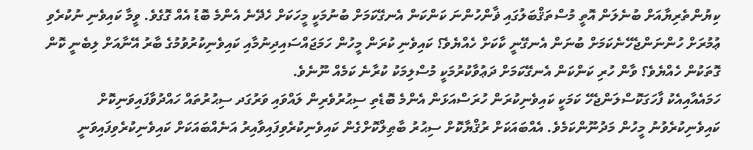ކިޔުންތެރިޔާއަށް ބުނެލަން އޮތީ މުސްތަޤްބަލުގައި ޥާންހުންނަ ކަންކަން އެނގޭކަމަށް ބުނުމަކީ މީހަކަށް ހެދޭނެ އެންމެ ބޮޑު އެއް ގޮގެވެ. ވީމާ ކައިވެނި ނުކުރެވި ޢުމުރަށް ހުންނަންޖެހޭނެކަމަށް ބުނަން އެނގޭނީ ކާކަށް ހެއްޔެވެ؟ ކައިވެނި ކުރަން މީހުން ހަމަޖައްސައިދިނުމާއި ކައިވެނިކުރުވުމުގެ ބާރު އޭނާއަށް ލިބެނީ ކޮން ގޮތަކުން ހެއްޔެވެ؟ ވާން ހުރި ކަންކަން އެނގޭކަމަށް ދަޢުވާކުރުމަކީ މުސްލިމަކު ކުރާނެ ކަމެއް ނޫނެވެ.
ހަމައެއާއިއެކު ފާހަގަކޮސްލަންޖެހޭ ކަމަކީ ކައިވެނިކުރަން ހުރަސްއަޅަން އެންމެ ބޮޑެތި ސިޙުރުވެރިން ލައްވައި ވަރުގަދ ސިޙުރުތައް ހައްދުވާފައިވަނިކޮށް ކައިވެނިކުރެވުނު މީހުން މަދުނޫންކަމެވެ. އެއްބައަކަށް ރުޤްޔާކޮށް ސިޙުރު ބާޠިލްކޮށްގެން ކައިވެނިކުރެވިފައިވާއިރު އަނެއްބައަކަށް ކައިވެނިކުރެވިފައިވަނީ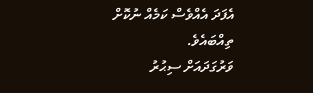އެފަދަ އެއްވެސް ކަމެއް ނުކޮށް ތިއްބައެވެ.
ވަރުގަދައަށް ސިޙުރު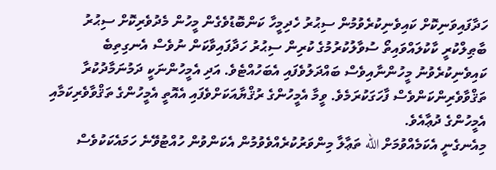ހަދާފައިވަނިކޮށް ކައިވެނިކުރެވުމުން ސިޙުރު ހެދިމީހާ ކަންބޮޑުވެގެން މީހުން މެދުވެރިކޮށް ސިޙުރު ބާޠިލްކުރީ ކާކުލައްވައިތޯ ސުވާލުކުރުމުގެ ކުރިން ސިޙުރު ހަދާފައިވާކަން ނުވެސް އެނގިތިބެ ކައިވެނިކުރެވުނު މީހުންނާއިވެސް ބައްދަލުވެފައި އެބަހުއްޓެވެ. އަދި އެމީހުންނަކީ ދަމުނަމާދުކުރާ ތަޤްވާވެރިންކަންވެސް ފާހަގަކުރަމެވެ. ވީމާ އެމީހުންގެ ރުޤްޔާއަކަށްވެފައި އެއޮތީ އެމީހުންގެ ތަޤްވާވެރިކަމާއި އެމީހުންގެ ދުޢާއެވެ.
މިއެނގެނީ އެކަމެއްވުމަށް الله ތަޢާލާ މިންވަރުކުރެއްވެވުމުން އެކަންވުން ހުއްޓުވޭނެ ހަމައެކަކުވެސް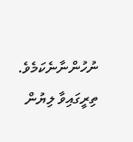ނުހުންނާނެކަމެވެ.
ތިރީގައިވާ ލިޔުން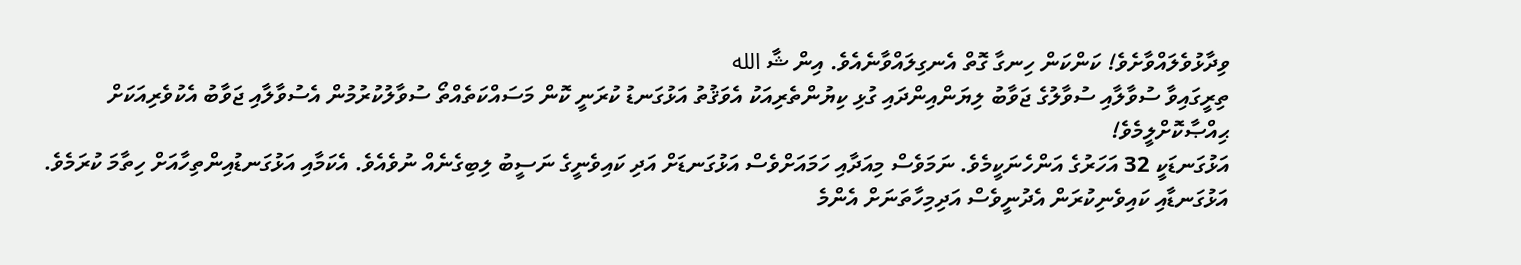ވިދާޅުވެލައްވާށެވެ! ކަންކަން ހިނގާ ގޮތް އެނގިލައްވާނެއެވެ. އިން ޝާ الله
ތިރީގައިވާ ސުވާލާއި ސުވާލުގެ ޖަވާބު ލިޔަންއިންދައި ގުޅި ކިޔުންތެރިއަކު އެވަޤުތު އަޅުގަނޑު ކުރަނީ ކޮން މަސައްކަތެއްތޯ ސުވާލުކުރުމުން އެސުވާލާއި ޖަވާބު އެކުވެރިއަކަށް ޙިއްޞާކޮށްލީމެވެ!
އަޅުގަނޑަކީ 32 އަހަރުގެ އަންހެނަކީމެވެ. ނަމަވެސް މިއަދާއި ހަމައަށްވެސް އަޅުގަނޑަށް އަދި ކައިވެނީގެ ނަސީބު ލިބިގެނެއް ނުވެއެވެ. އެކަމާއި އަޅުގަނޑުއިންތިހާއަށް ހިތާމަ ކުރަމެވެ. އަޅުގަނޑާއި ކައިވެނިކުރަން އެދުނީވެސް އަދިމިހާތަނަށް އެންމެ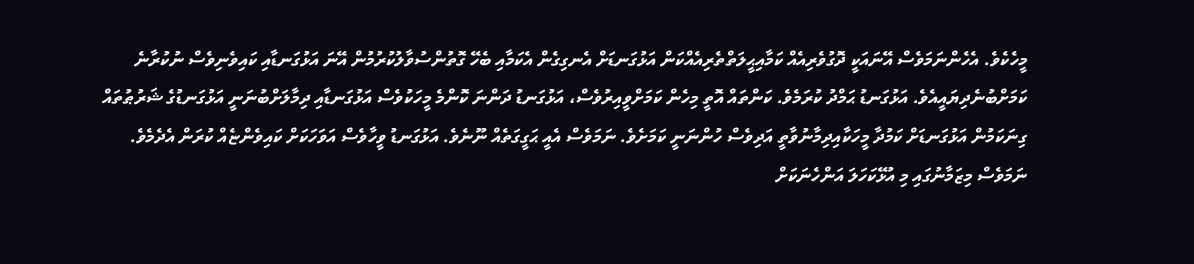މީހެކެވެ. އެހެންނަމަވެސް އޭނައަކީ ދޮގުވެރިއެއް ކަމާއިޙީލަތްތެރިއެއްކަން އަޅުގަނޑަށް އެނގިގެން އެކަމާއި ބެހޭ ގޮތުންސުވާލުކުރުމުން އޭނަ އަޅުގަނޑާއި ކައިވެނިވެސް ނުކުރާނެ ކަމަށްބުނެދިޔައީއެވެ. އަޅުގަނޑު ޙަމްދު ކުރަމެވެ. ކަންތައް އޮތީ މިހެން ކަމަށްވީއިރުވެސް، އަޅުގަނޑު ދަންނަ ކޮންމެ މީހަކުވެސް އަޅުގަނޑާއި ދިމާލަށްބުނަނީ އަޅުގަނޑުގެ ޝަރުޠުތައް ގިނަކަމުން އަޅުގަނޑަށް ކަމުދާ މީހަކާއިދިމާނުވާތީ އަދިވެސް ހުންނަނީ ކަމަށެވެ. ނަމަވެސް އެއީ ޙަގީގަތެއް ނޫނެވެ. އަޅުގަނޑު ވީހާވެސް އަވަހަކަށް ކައިވެންޏެއް ކުރަން އެދެމެވެ. ނަމަވެސް މިޒަމާނުގައި މި އުޅޭކަހަލަ އަންހެނަކަށް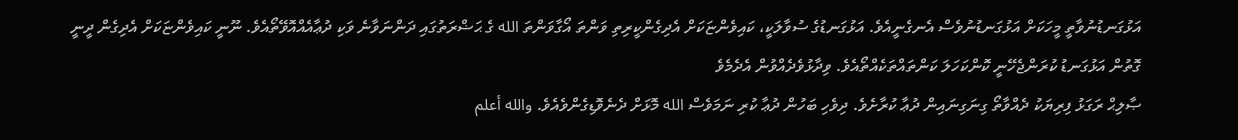އަޅުގަނޑުނުވާތީ މީހަކަށް އަޅުގަނޑުނުވެސް އެނގެނީއެވެ. އަޅުގަނޑުގެ ސުވާލަކީ، ކައިވެންޏަކަށް އެދިގެންކީރިތި ވަންތަ އޯގާވަންތަ الله ގެ ޙަޟްރަތުގައި ދަންނަވާނެ ވަކި ދުޢާއެއްއޮވޭތޯއެވެ. ނޫނީ ކައިވެންޏަކަށް އެދިގެން ދީނީ ގޮތުން އަޅުގަނޑު ކުރަންޖެހޭނީ ކޮންކަހަލަ ކަންތައްތަކެއްތޯއެވެ. ވިދާޅުވެދެއްވުން އެދެމެވެ
ޞާލިޙް ރަގަޅު ފިރިޔަކު ދެއްވާތޯ ގިނަގިނައިން ދުޢާ ކުރާށެވެ. ދިވެހި ބަހުން ދުޢާ ކުރި ނަމަވެސް الله މޮޅަށް ދެނެވޮޑިގެންވެއެވެ. والله أعلم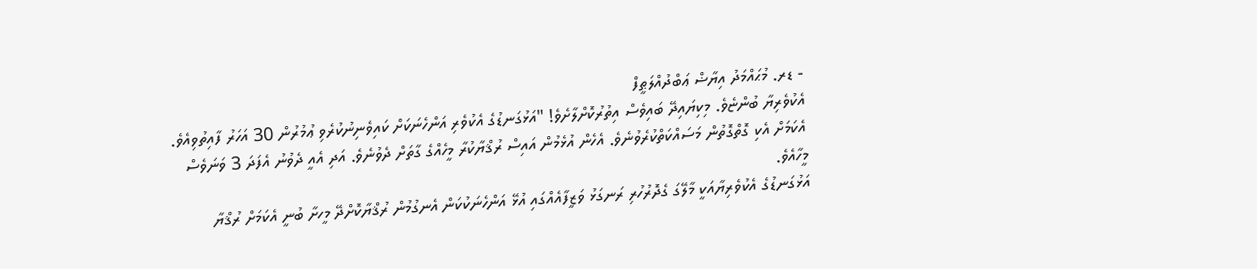- ޑރ. މުޙައްމަދު އިޔާޟް ޢަބްދުއްލަޠީފް
އެކުވެރިޔާ ބުންޏެވެ. މިކިޔައިދޭ ބައިވެސް އިތުރުކޮށްލާށެވެ! "އަޅުގަނޑުގެ އެކުވެރި އަންހެނަކަށް ކައިވެނިނުކުރެވި ޢުމުރުން 30 އަހަރު ފާއިތުވިއެވެ. އެކަމަށް އެކި ގޮތްގޮތުން މަސައްކަތްކުރެވުނެވެ. އެހެން އުޅެމުން އައިސް ރުޤްޔާކުރާ މީހެއްގެ ގާތަށް ދެވުނެވެ. އަދި އެއީ ދެވުނު އެފަދަ 3 ވަނަވެސް މީހާއެވެ.
އަޅުގަނޑުގެ އެކުވެރިޔާއަކީ މާލޭގަ ގެދޮރުހުރި ރަނގަޅު ވަޒީފާއެއްގައި އުޅޭ އަންހެނަކުކަން އެނގުމުން ރުޤްޔާކޮށްދޭ މީހށާ ބުނީ އެކަމަށް ރުޤްޔާ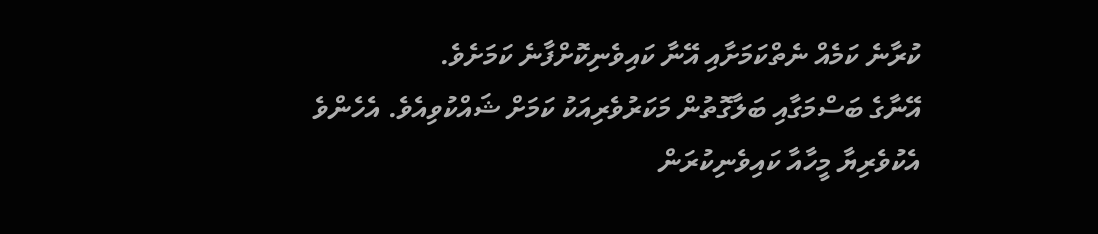ކުރާނެ ކަމެއް ނެތްކަމަށާއި އޭނާ ކައިވެނިކޮށްފާނެ ކަމަށެވެ.
އޭނާގެ ބަސްމަގާއި ބަލާގޮތުން މަކަރުވެރިއަކު ކަމަށް ޝައްކުވިއެވެ. އެހެންވެ އެކުވެރިޔާ މީހާއާ ކައިވެނިކުރަން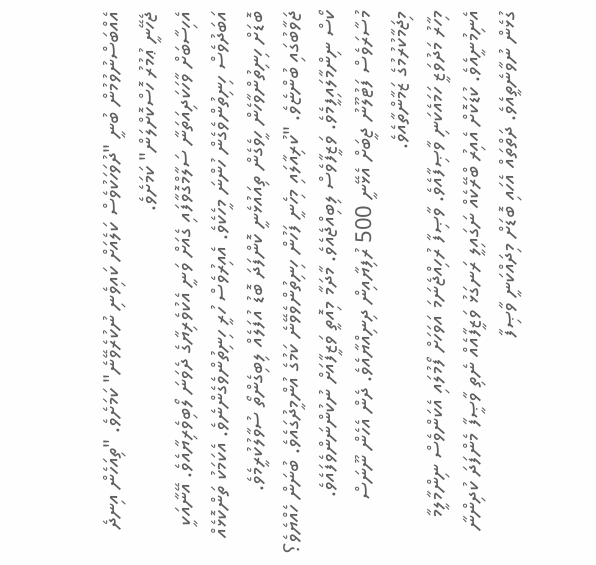އެއްބަސްނުވުމުން ބުނީ "ދުވަހަކުވެސް ކަލެއަށް ކައިވެނި ނުކުރެވޭނެ" ކަމަށެވެ. "ތިއަހެން އިނދެ ޖެހޭނީ ޢުމުރު ހޮސްކޮށްލަން" ކަމަށެވެ.
އެހިސާބަށް ވާހަކަދިއަތަނާ ސަލާމްގޮވާފައި ގެއަށް ވަނީ އެކުވެރިޔާގެ ދެވަނަ ލޯބިވެރިޔާއެވެ. އޭނާއަކީ އަބަދުވެސް ހިނިތުންވެގެން ހުންނަ މީހެކެވެ. އެއިރުވެސް ހުރީ ހިނިތުންވެގެންނެވެ. އެކަމަކު ތަންކޮޅެއް ބޮޑަށް ހިނިތުންވާހެން ހީވެގެން ތިއައުޅެނީ ކޮންފަދަ ބޮޑު އުފަލެއް ލިބިގެންތޯ ސުވާލުކުރީމެވެ.
ޖަވާބުގައި ބުންޏެވެ. "ކުރިއާލައި މިހެނީ ފަހުން ހިނިތުންވެވޭނެ ކަމުގެ އުންމީދުގައެވެ. ބުނަން ހެއްޔެވެ؟ ކޯސް ނިންމާލައިފީމެވެ. ވަޒީފާވެސް ލިބިއްޖެއެވެ. މާދަމާ މިއޮތީ ވަޒީފާއަށް ނުކުންނަންވެފައެވެ. މުސާރަވެސް ފަޓުލޫނު ޖީބަށް އެޅޭނީ 500 ރުފިޔާއިން ދިނިއްޔާއެވެ. ދެން އެހެން ނޫނަސް މިޖަމާކުރުމުގެ ޒަމާންތާއެވެ.
މިހާރު މަދުވަޒީ ހަމައެކަނި ވާޞިފާއެވެ. ވާޞިފާ ރުހިއްޖެނަމަ އަވަހަށް ފޯމުލައި އެކަންވެސް ނިންމާލީމާ އެނިމުނީއެވެ. ކުޑަކޮށް އެއިރު ބްރޭކެއް ނަގައިލީ ރަނގަޅު ވަޒީފާއެއް ނެތި ވާޞީފާ މެންފަދަ ކުދިންނާ ގުޅެން ނުވާނެތީއެވެ. ދަތްތައް އެހައި ބޮޑަށް މިދައްކަނީ ވާޞިފާ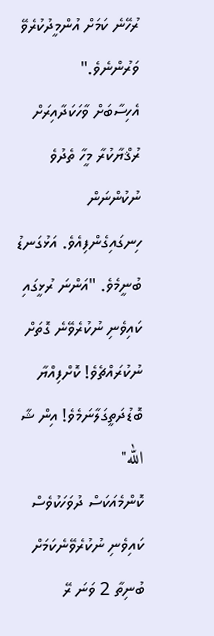ރުހޭނެ ކަމަށް އުންމީދުކުރެވޭ ވަރުންނެވެ."
އެހިސާބަށް ވާހަކަދާއިރަށް ރުޤްޔާކުރާ މީހާ ތެދުވެ ނުކުންނަން ހިނގައިގެންފިއެވެ. އަޅުގަނޑު ބުނީމެވެ. "އަންނަ ރުޅީގައި ކައިވެނި ނުކުރެވޭނެ ގޮތަށް ނުކުރައްޗެވެ! ކޮށްފިއްޔާ ބޮޑުދަތީގަލާނަމެވެ! އިން ޝާ الله"
ކޮންމެއަކަސް ދުވަހަކުވެސް ކައިވެނި ނުކުރެވޭނެކަމަށް ބުނިތާ 2 ވަނަ ރޭ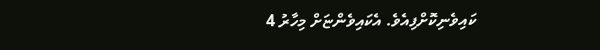ކައިވެނިކޮށްފިއެވެ. އެކައިވެންޏަށް މިހާރު 4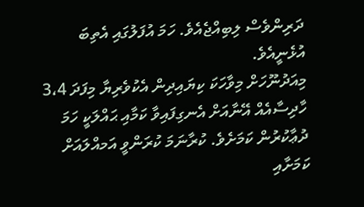ދަރިންވެސް ލިބިއްޖެއެވެ. ހަމަ އުފަލުގައި އެތިބަ އުޅެނީއެވެ.
މިއަދުނޫހަށް މިވާހަކަ ކިޔައިދިން އެކުވެރިޔާ މިފަދަ 3،4 ހާދިސާއެއް އޭނާއަށް އެނގިފައިވާ ކަމާއި ޙައްލަކީ ހަމަ ދުޢާކުރުން ކަމަށެވެ. ކުރާނަމަ ކުރަންވީ އަމއްލައަށް ކަމަށާއި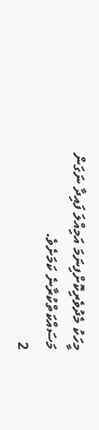މީހަކު މެދުވެރިކޮށްފިނަމަ އަމިއްލަ ފައިދާ ނަގަން މަސައްކަތްކުރާނެ ކަމަށެވެ.
2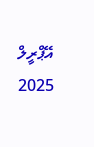އޭޕްރީލް 2025